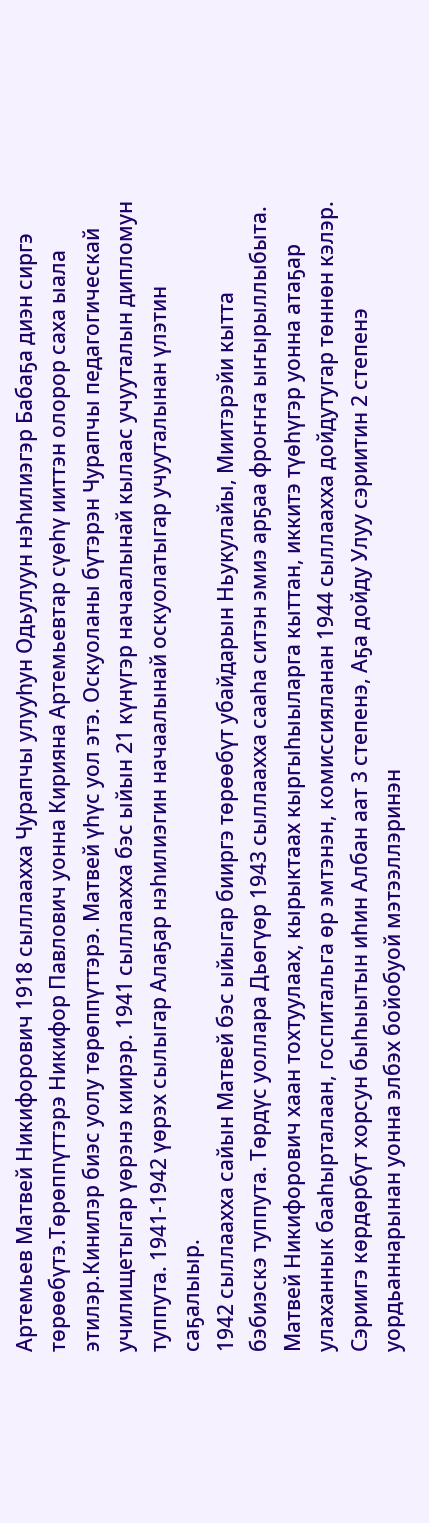Артемьев Матвей Никифорович 1918 сыллаахха Чурапчы улууһун Одьулуун нэһилиэгэр Бабаҕа диэн сиргэ төрөөбүтэ.Төрөппүттэрэ Никифор Павлович уонна Кирияна Артемьевтар сүөһү ииттэн олорор саха ыала этилэр.Кинилэр биэс уолу төрөппүттэрэ. Матвей үһүс уол этэ. Оскуоланы бүтэрэн Чурапчы педагогическай училищетыгар үөрэнэ киирэр. 1941 сыллаахха бэс ыйын 21 күнүгэр начаалынай кылаас учууталын дипломун туппута. 1941-1942 үөрэх сылыгар Алаҕар нэһилиэгин начаалынай оскуолатыгар учууталынан үлэтин саҕалыыр.
1942 сыллаахха сайын Матвей бэс ыйыгар бииргэ төрөөбүт убайдарын Ньукулайы, Миитэрэйи кытта бэбиэскэ туппута. Төрдүс уоллара Дьөгүөр 1943 сыллаахха сааһа ситэн эмиэ арҕаа фроҥҥа ыҥырыллыбыта. Матвей Никифорович хаан тохтуулаах, кырыктаах кыргыһыыларга кыттан, иккитэ түөһүгэр уонна атаҕар улаханнык бааһырталаан, госпитальга өр эмтэнэн, комиссияланан 1944 сыллаахха дойдутугар төннөн кэлэр. Сэриигэ көрдөрбүт хорсун быһыытын иһин Албан аат 3 степенэ, Аҕа дойду Улуу сэриитин 2 степенэ уордьаннарынан уонна элбэх бойобуой мэтээллэринэн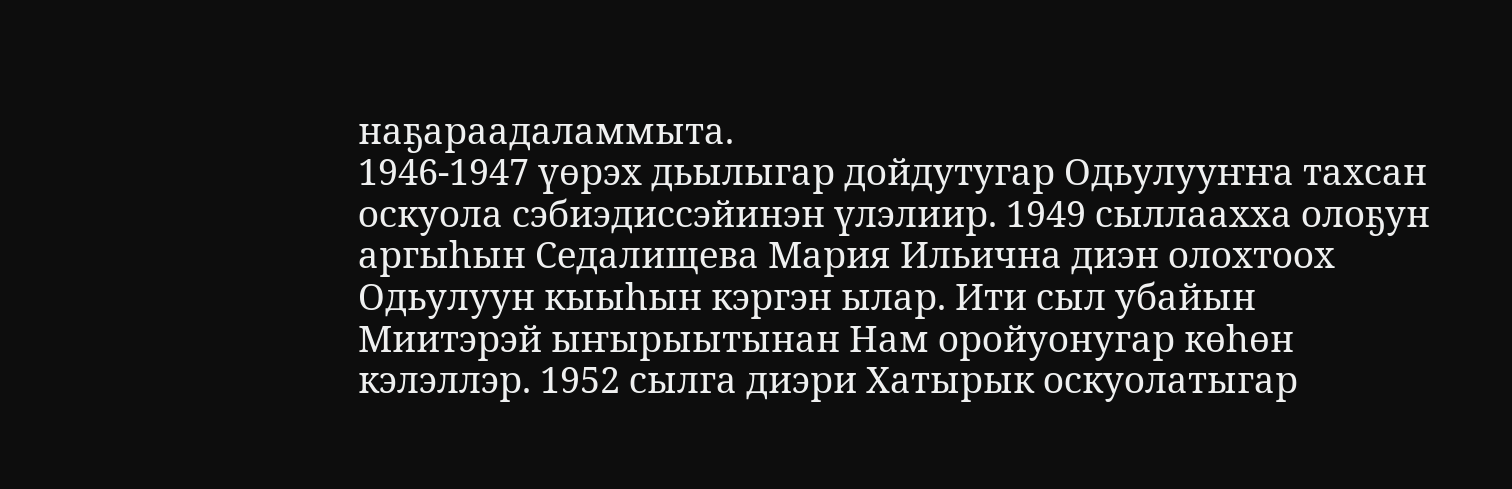наҕараадаламмыта.
1946-1947 үөрэх дьылыгар дойдутугар Одьулууҥҥа тахсан оскуола сэбиэдиссэйинэн үлэлиир. 1949 сыллаахха олоҕун аргыһын Седалищева Мария Ильична диэн олохтоох Одьулуун кыыһын кэргэн ылар. Ити сыл убайын Миитэрэй ыҥырыытынан Нам оройуонугар көһөн кэлэллэр. 1952 сылга диэри Хатырык оскуолатыгар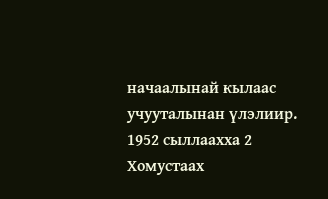начаалынай кылаас учууталынан үлэлиир.
1952 сыллаахха 2 Хомустаах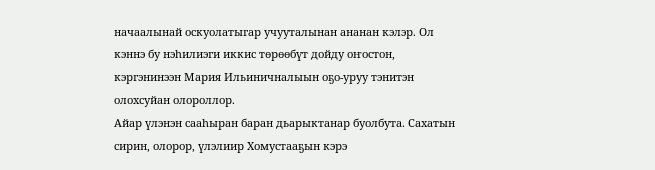начаалынай оскуолатыгар учууталынан ананан кэлэр. Ол кэннэ бу нэһилиэги иккис төрөөбүт дойду оҥостон, кэргэнинээн Мария Ильиничналыын оҕо-уруу тэнитэн олохсуйан олороллор.
Айар үлэнэн сааһыран баран дьарыктанар буолбута. Сахатын сирин, олорор, үлэлиир Хомустааҕын кэрэ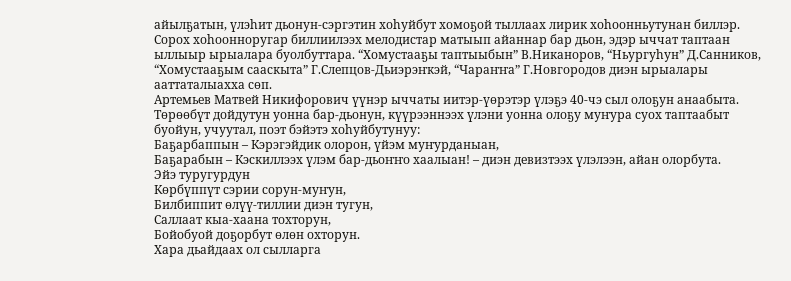айылҕатын, үлэһит дьонун-сэргэтин хоһуйбут хомоҕой тыллаах лирик хоһоонньутунан биллэр. Сорох хоһоонноругар биллиилээх мелодистар матыып айаннар бар дьон, эдэр ыччат таптаан ыллыыр ырыалара буолбуттара. “Хомустааҕы таптыыбын” В.Никаноров, “Ньургуһун” Д.Санников, “Хомустааҕым сааскыта” Г.Слепцов-Дьиэрэҥкэй, “Чараҥҥа” Г.Новгородов диэн ырыалары ааттаталыахха сөп.
Артемьев Матвей Никифорович үүнэр ыччаты иитэр-үөрэтэр үлэҕэ 40-чэ сыл олоҕун анаабыта. Төрөөбүт дойдутун уонна бар-дьонун, күүрээннээх үлэни уонна олоҕу муҥура суох таптаабыт буойун, учуутал, поэт бэйэтэ хоһуйбутунуу:
Баҕарбаппын – Кэрэгэйдик олорон, үйэм муҥурданыан,
Баҕарабын – Кэскиллээх үлэм бар-дьоҥҥо хаалыан! – диэн девизтээх үлэлээн, айан олорбута.
Эйэ туругурдун
Көрбүппүт сэрии сорун-муҥун,
Билбиппит өлүү-тиллии диэн тугун,
Саллаат кыа-хаана тохторун,
Бойобуой доҕорбут өлөн охторун.
Хара дьайдаах ол сылларга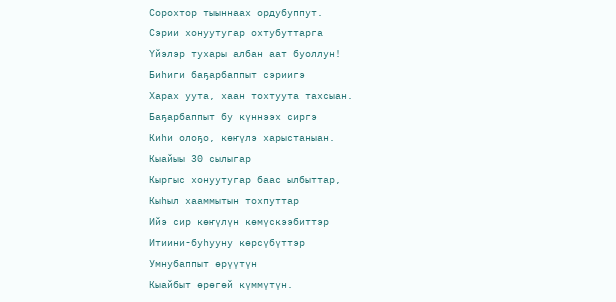Сорохтор тыыннаах ордубуппут.
Сэрии хонуутугар охтубуттарга
Үйэлэр тухары албан аат буоллун!
Биһиги баҕарбаппыт сэриигэ
Харах уута, хаан тохтуута тахсыан.
Баҕарбаппыт бу күннээх сиргэ
Киһи олоҕо, көҥүлэ харыстаныан.
Кыайыы 30 сылыгар
Кыргыс хонуутугар баас ылбыттар,
Кыһыл хааммытын тохпуттар
Ийэ сир көҥүлүн көмүскээбиттэр
Итиини-буһууну көрсүбүттэр
Умнубаппыт өрүүтүн
Кыайбыт өрөгөй күммүтүн.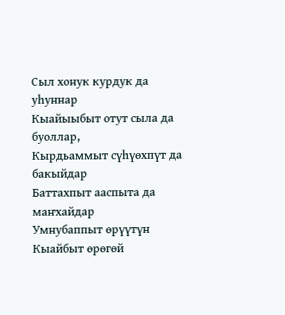Сыл хонук курдук да уһуннар
Кыайыыбыт отут сыла да буоллар,
Кырдьаммыт сүһүөхпүт да бакыйдар
Баттахпыт ааспыта да маҥхайдар
Умнубаппыт өрүүтүн
Кыайбыт өрөгөй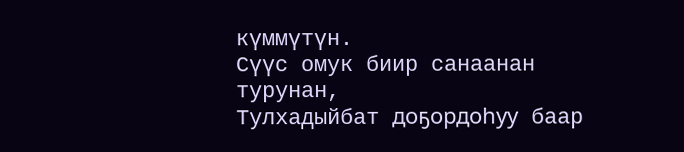күммүтүн.
Сүүс омук биир санаанан турунан,
Тулхадыйбат доҕордоһуу баар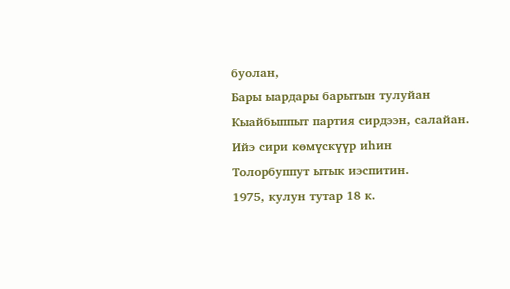буолан,
Бары ыардары барытын тулуйан
Кыайбыппыт партия сирдээн, салайан.
Ийэ сири көмүскүүр иһин
Толорбуппут ытык иэспитин.
1975, кулун тутар 18 к.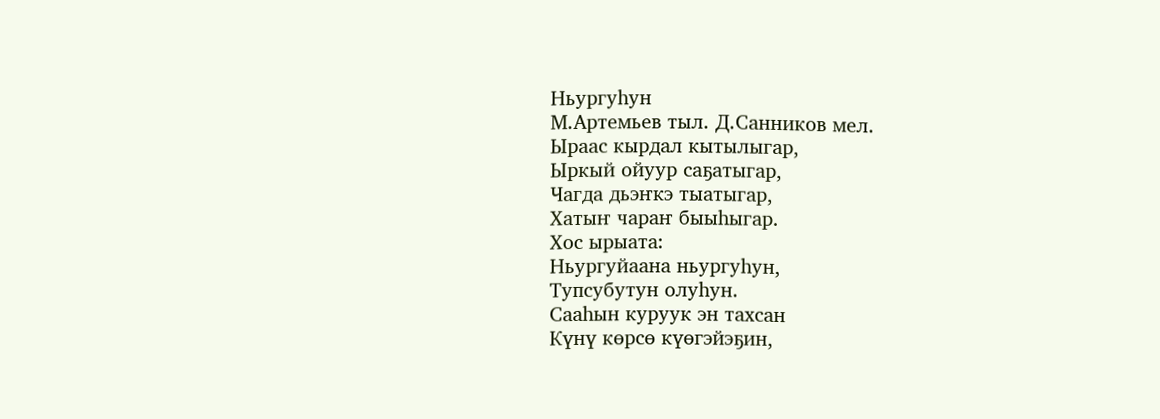Ньургуһун
М.Артемьев тыл. Д.Санников мел.
Ыраас кырдал кытылыгар,
Ыркый ойуур саҕатыгар,
Чагда дьэҥкэ тыатыгар,
Хатыҥ чараҥ быыһыгар.
Хос ырыата:
Ньургуйаана ньургуһун,
Тупсубутун олуһун.
Сааһын куруук эн тахсан
Күнү көрсө күөгэйэҕин,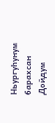Ньургуһунум барахсан
Дойдум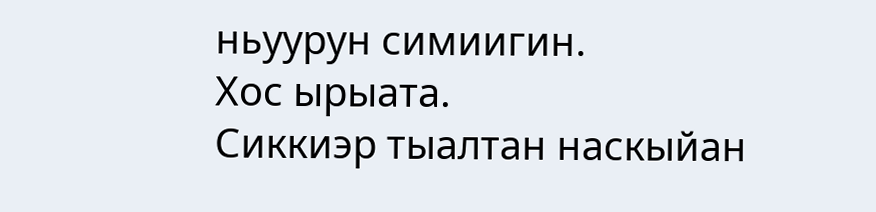ньуурун симиигин.
Хос ырыата.
Сиккиэр тыалтан наскыйан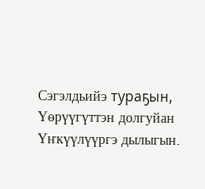Сэгэлдьийэ тураҕын,
Үөрүүгүттэн долгуйан
Үҥкүүлүүргэ дылыгын.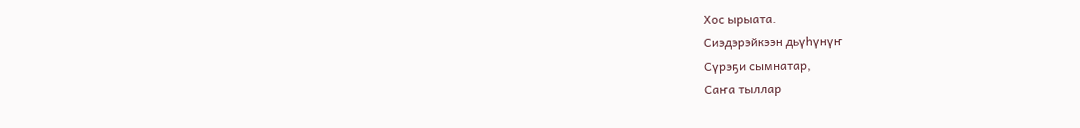Хос ырыата.
Сиэдэрэйкээн дьүһүнүҥ
Сүрэҕи сымнатар,
Саҥа тыллар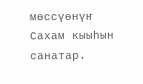мөссүөнүҥ
Сахам кыыһын санатар.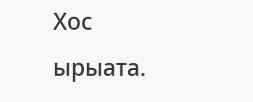Хос ырыата.